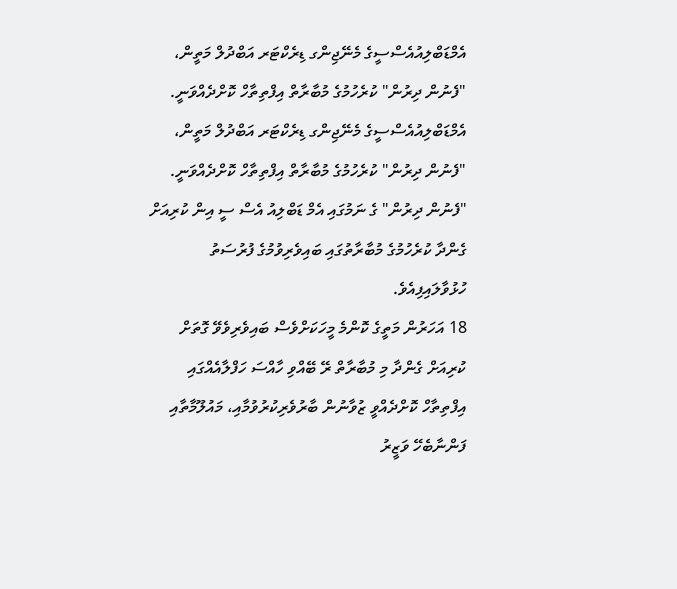އެމްޑަބްލިއުއެސްސީގެ މެނޭޖިންގ ޑިރެކްޓަރ އަބްދުލް މަތީން، "ފެނުން ދިރުން" ކުރެހުމުގެ މުބާރާތް އިފްތިތާހް ކޮށްދެއްވަނީ.
އެމްޑަބްލިއުއެސްސީގެ މެނޭޖިންގ ޑިރެކްޓަރ އަބްދުލް މަތީން، "ފެނުން ދިރުން" ކުރެހުމުގެ މުބާރާތް އިފްތިތާހް ކޮށްދެއްވަނީ.
"ފެނުން ދިރުން" ގެ ނަމުގައި އެމް ޑަބްލިއު އެސް ސީ އިން ކުރިއަށް ގެންދާ ކުރެހުމުގެ މުބާރާތުގައި ބައިވެރިވުމުގެ ފުރުސަތު ހުޅުވާލައިފިއެވެ.
18 އަހަރުން މަތީގެ ކޮންމެ މީހަކަށްވެސް ބައިވެރިވެވޭ ގޮތަށް ކުރިއަށް ގެންދާ މި މުބާރާތް ރޭ ބޭއްވި ހާއްސަ ހަފްލާއެއްގައި އިފްތިތާހް ކޮށްދެއްވީ ޒުވާނުން ބާރުވެރިކުރުވުމާއި، މައުލޫމާތާއި ފަންނާބެހޭ ވަޒީރު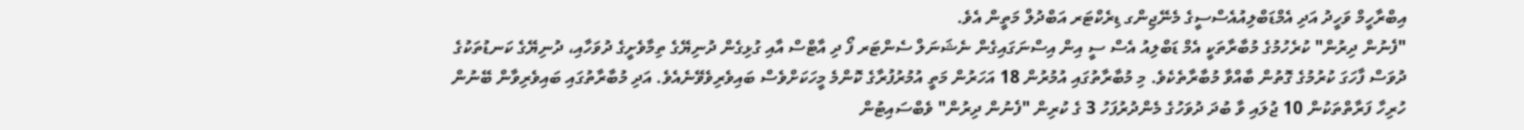އިބްރާހީމް ވަހީދު އަދި އެމްޑަބްލިއުއެސްސީގެ މެނޭޖިންގ ޑިރެކްޓަރ އަބްދުލް މަތީން އެވެ.
"ފެނުން ދިރުން" ކުރެހުމުގެ މުބާރާތަކީ އެމް ޑަބްލިއު އެސް ސީ އިން އިސްނަގައިގެން ނެޝަނަލް ސެންޓަރ ފޯ ދި އާޓްސް އާއި ގުޅިގެން ދުނިޔޭގެ ތިމާވެށީގެ ދުވަހާއި، ދުނިޔޭގެ ކަނޑުތަކުގެ ދުވަސް ފާހަގަ ކުރުމުގެ ގޮތުން ބާއްވާ މުބާރާތެކެވެ. މި މުބާރާތުގައި އުމުރުން 18 އަހަރުން މަތީ އުމުރުފުރާގެ ކޮންމެ މީހަކަށްވެސް ބައިވެރިވެވޭނެއެވެ. އަދި މުބާރާތުގައި ބައިވެރިވާން ބޭނުން ހުރިހާ ފަރާތްތަކުން 10 ޖުލައި ވާ ބުދަ ދުވަހުގެ މެންދުރުފަހު 3 ގެ ކުރިން "ފެނުން ދިރުން" ވެބްސައިޓުން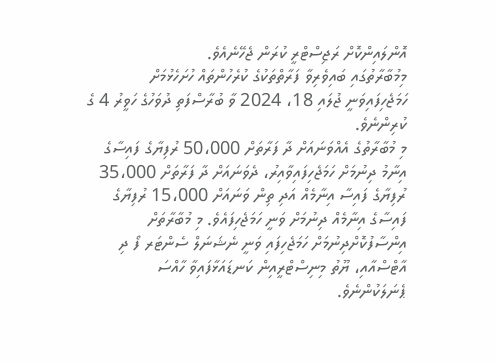އޮންލައިންކޮށް ރަޖިސްޓްރީ ކުރަން ޖެހޭނެއެވެ.
މިމުބާރާތުގައި ބައިވެރިވާ ފަރާތްތަކުގެ ކުރެހުންތައް ހުށަހެޅުމަށް ހަމަޖެހިފައިވަނީ ޖުލައި 18، 2024 ވާ ބުރާސްފަތި ދުވަހުގެ ހަވީރު 4 ގެ ކުރިންނެވެ.
މި މުބާރާތުގެ އެއްވަނައަށް ދާ ފަރާތަށް 50،000 ރުފިޔާގެ ފައިސާގެ އިނާމު ދިނުމަށް ހަމަޖެހިފައިވާއިރު، ދެވަނައަށް ދާ ފަރާތަށް 35،000 ރުފިޔާގެ ފައިސާ އިނާމެއް އަދި ތިން ވަނައަށް 15،000 ރުފިޔާގެ ފައިސާގެ އިނާމެއް ދިނުމަށް ވަނީ ހަމަޖެހިފައެވެ. މި މުބާރާތަށް އިންސާފުކޮށްދިނުމަށް ހަމަޖެހިފައި ވަނީ ނެޝަނަލް ސެންޓަރ ފޯ ދި އާޓްސްއާއި، ޔޫތު މިނިސްޓްރީއިން ކަނޑައަޅާފައިވާ ހާއްސަ ޕެނަލަކުންނެވެ.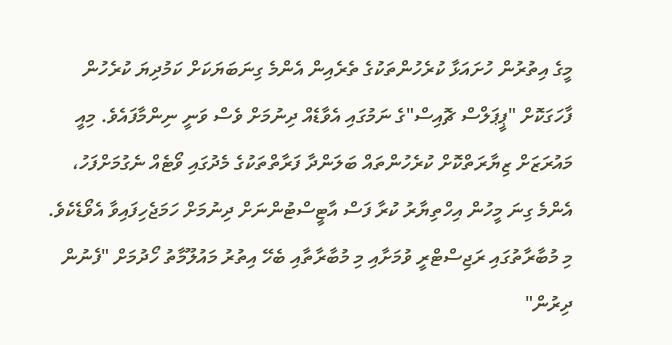މީގެ އިތުރުން ހުށައަޅާ ކުރެހުންތަކުގެ ތެރެއިން އެންމެ ގިނަބަޔަކަށް ކަމުދިޔަ ކުރެހުން ފާހަގަކޮށް "ޕީޕަލްސް ޗޮއިސް"ގެ ނަމުގައި އެވާޑެއް ދިނުމަށް ވެސް ވަނީ ނިންމާފައެވެ. މިއީ މައުރަޒަށް ޒިޔާރަތްކޮށް ކުރެހުންތައް ބަލަންދާ ފަރާތްތަކުގެ މެދުގައި ވޯޓެއް ނެގުމަށްފަހު، އެންމެ ގިނަ މީހުން އިހްތިޔާރު ކުރާ ފަސް އާޓީސްޓުންނަށް ދިނުމަށް ހަމަޖެހިފައިވާ އެވޯޑެކެވެ.
މި މުބާރާތުގައި ރަޖިސްޓްރީ ވުމަށާއި މި މުބާރާތާއި ބެހޭ އިތުރު މައުލޫމާތު ހޯދުމަށް "ފެނުން ދިރުން"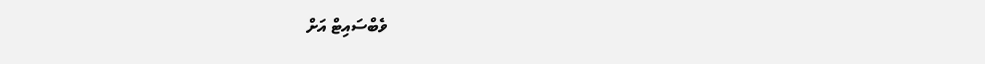ވެބްސައިޓް އަށް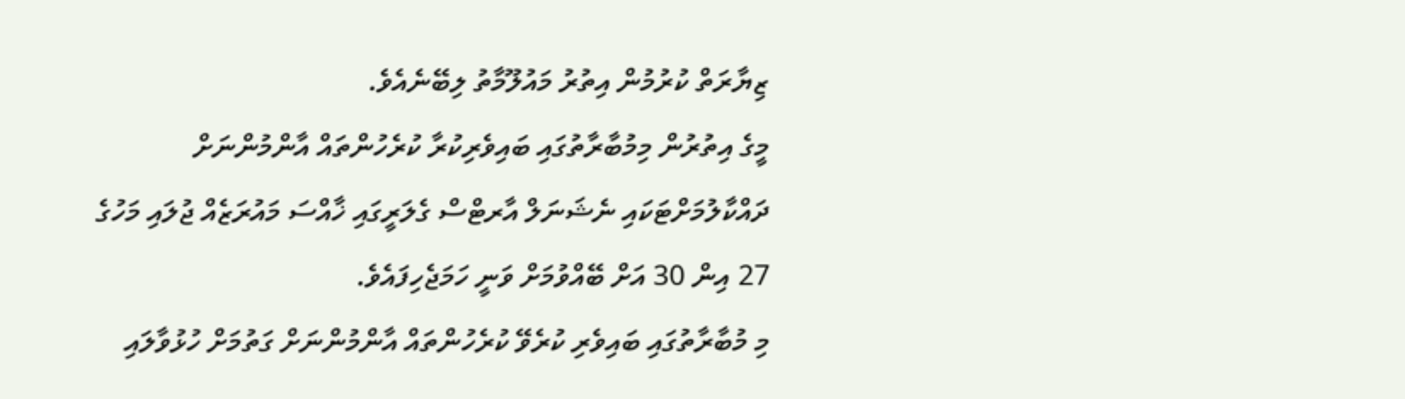ޒިޔާރަތް ކުރުމުން އިތުރު މައުލޫމާތު ލިބޭނެއެވެ.
މީގެ އިތުރުން މިމުބާރާތުގައި ބައިވެރިކުރާ ކުރެހުންތައް އާންމުންނަށް ދައްކާލުމަށްޓަކައި ނެޝަނަލް އާރޓްސް ގެލަރީގައި ޚާއްސަ މައުރަޒެއް ޖުލައި މަހުގެ 27 އިން 30 އަށް ބޭއްވުމަށް ވަނީ ހަމަޖެހިފައެވެ.
މި މުބާރާތުގައި ބައިވެރި ކުރެވޭ ކުރެހުންތައް އާންމުންނަށް ގަތުމަށް ހުޅުވާލައި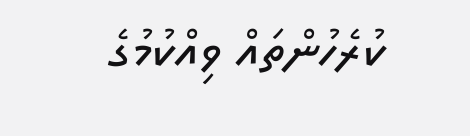ކުރެހުންތައް ވިއްކުމުގެ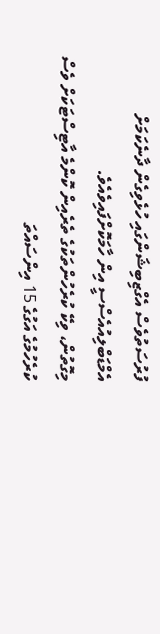ފުރުސަތުވެސް އެގްޒިބިޝަންގައި ހުޅެވިގެން ދާނެކަމަށް އެމްޑަބްލިއުއެސްސީ އިން ހާމަކޮށްފައިވެއެވެ.
މިގޮތުން، ވިކޭ ކުރެހުންތަކުގެ ތެރެއިން ކޮންމެ އާޓިސްޓަކަށް ވެސް ކުރެހުމުގެ އަގުގެ 15 އިންސައްތަ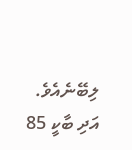ލިބޭނެއެވެ. އަދި ބާކީ 85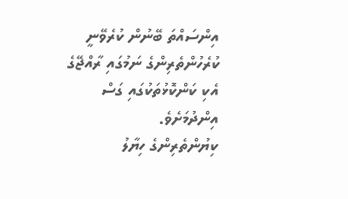އިންސައްތަ ބޭނުން ކުރެވޭނީ ކުރެހުންތެރިންގެ ނަމުގައި ރާއްޖޭގެ އެކި ކަންކޮޅުތަކުގައި ގަސް އިންދުމަށެވެ.
ކިޔުންތެރިންގެ ހިޔާލު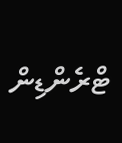ޓްރެންޑިން